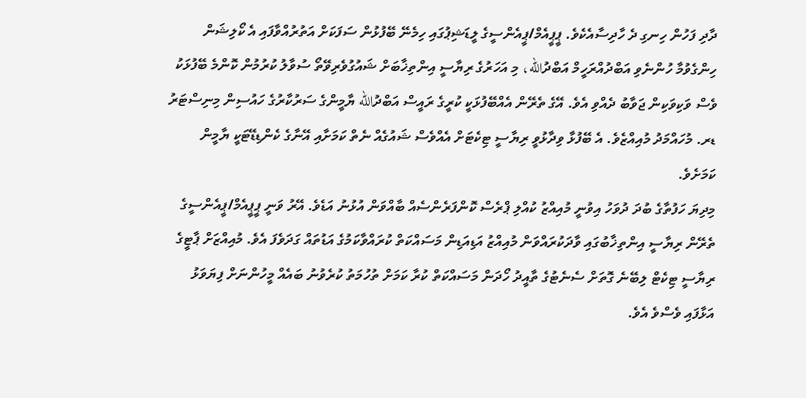ދާދި ފަހުން ހިނގި ދެ ހާދިސާއެކެވެ. ޕީޕީއެމް/ޕީއެންސީގެ ލީޑަޝިޕުގައި ހިމެނޭ ބޭފުޅުން ސަފަކަށް އަތުރުއްވާފައި އެ ކޯލިޝަން ހިންގެވުމާ ހުންނެވި އަބްދުއްރަހީމް އަބްދުالله، މި އަހަރުގެ ރިޔާސީ އިންތިޚާބަށް ޝައުގުވެރިވޭތޯ ސުވާލު ކުރުމުން ކޮންމެ ބޭފުޅަކު ވެސް ވަކިވަކިން ޖަވާބު ދެއްވި އެވެ. އޭގެ ތެރޭން އެއްބޭފުޅަކީ ކުރީގެ ރައީސް އަބްދުالله ޔާމީންގެ ސަރުކާރުގެ ހައުސިން މިނިސްޓަރު ޑރ. މުހައްމަދު މުއިއްޒެވެ. އެ ބޭފުޅާ ވިދާޅުވީ ރިޔާސީ ޓިކެޓަށް އެއްވެސް ޝައުގެއް ނެތް ކަމަށާއި އޭނާގެ ކެންޑިޑޭޓަކީ ޔާމީން ކަމަށެވެ.
މިދިޔަ ހަފުތާގެ ބުދަ ދުވަހު އިވުނީ މުއިއްޒު ކުއްލި ޕްރެސް ކޮންފަރެންސެއް ބާއްވަން އުޅުނު އަޑެވެ. އޭރު ވަނީ ޕީޕީއެމް/ޕީއެންސީގެ ތެރޭން ރިޔާސީ އިންތިޚާބުގައި ވާދަކުރައްވަން މުއިއްޒު އަޑިއަޑިން މަސައްކަތް ކުރައްވާކަމުގެ އަޑުތައް ގަދަވެފަ އެވެ. މުއިއްޒަށް ޕާޓީގެ ރިޔާސީ ޓިކެޓް ލިބޭނެ ގޮތަށް ސެނެޓުގެ ތާއީދު ހޯދަން މަސައްކަތް ކުރާ ކަމަށް ތުހުމަތު ކުރެވުނު ބައެއް މީހުންނަށް ފިޔަވަޅު އަޅާފައި ވެސްވެ އެވެ.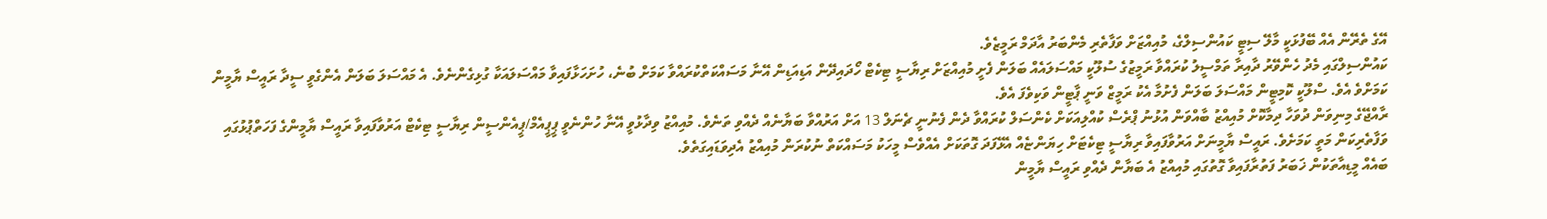އޭގެ ތެރޭން އެއް ބޭފުޅަކީ މާލޭ ސިޓީ ކައުންސިލްގެ، މުއިއްޒަށް ވަފާތެރި މެންބަރު އާދަމް ރަމީޒެވެ.
ކައުންސިލްގައި މެދު ހެންވޭރު ދާއިރާ ތަމްސީލު ކުރައްވާ ރަމީޒުގެ ސުލޫކީ މައްސަލައެއް ބަލަން ފެށީ މުއިއްޒަށް ރިޔާސީ ޓިކެޓް ހޯދައިދޭން އަޑިއަޑިން އޭނާ މަސައްކަތްކުރައްވާ ކަމަށް ބުނެ، ހުށަހަޅާފައިވާ މައްސަލައަކާ ގުޅިގެންނެވެ. އެ މައްސަލަ ބަލަން އެންގެވީ ސީދާ ރައީސް ޔާމީން ކަމަށްވެ އެވެ. ސްލޫކީ ކޮމިޓީން މައްސަލަ ބަލަން ފެށުމާ އެކު ރަމީޒް ވަނީ ޕާޓީން ވަކިވެފަ އެވެ.
ރާއްޖޭގެ މިނިވަން ދުވަހާ ދިމާކޮށް މުއިއްޒު ބާއްވަން އުޅުނު ޕްރެސް ކުއްލިއަކަށް ކެންސަލް ކުރައްވާ ދެން ފެނުނީ ޗެނަލް 13 އަށް އަރުއްވާ ބަޔާނެއް ދެއްވި ތަނެވެ. މުއިއްޒު ވިދާޅުވީ އޭނާ ހުންނެވީ ޕީޕީއެމް/ޕީއެންސީން ރިޔާސީ ޓިކެޓް އަރުވާފައިވާ ރައީސް ޔާމީންގެ ފަހަތްޕުޅުގައި ވަފާތެރިކަން މަތީ ކަމަށެވެ. ރައީސް ޔާމީނަށް އަރުވާފައިވާ ރިޔާސީ ޓިކެޓަށް ހިޔަންޏެއް އެޅޭފަދަ ގޮތަކަށް އެއްވެސް މީހަކު މަސައްކަތް ނުކުރަން މުއިއްޒު އެދިވަޑައިގަތެވެ.
ބައެއް މީޑިއާތަކުން ޚަބަރު ފަތުރާފައިވާ ގޮތުގައި މުއިއްޒު އެ ބަޔާން ދެއްވި ރައީސް ޔާމީން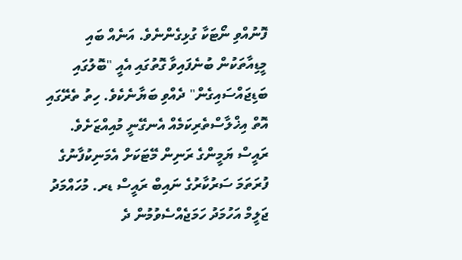ފޮނުއްވި ނޯޓަކާ ގުޅިގެންނެވެ. އަނެއް ބައި މީޑިއާތަކުން ބުނެފައިވާ ގޮތުގައި އެއީ "ބޮލުގައި ބަޑިޖައްސައިގެން" ދެއްވި ބަޔާނެކެވެ. ހިތު ތެރޭގައި އޮތް އިޚްލާސްތެރިކަމެއް އެނގޭނީ މުއިއްޒަށެވެ.
ރައީސް ޔަމީންގެ ރަނިން މޭޓަކަށް އެމަނިކުފާނުގެ ފުރަތަމަ ސަރުކާރުގެ ނައިބް ރައީސް ޑރ. މުހައްމަދު ޖަލީމް އަހުމަދު ހަމަޖެއްސެވުމުން ދެ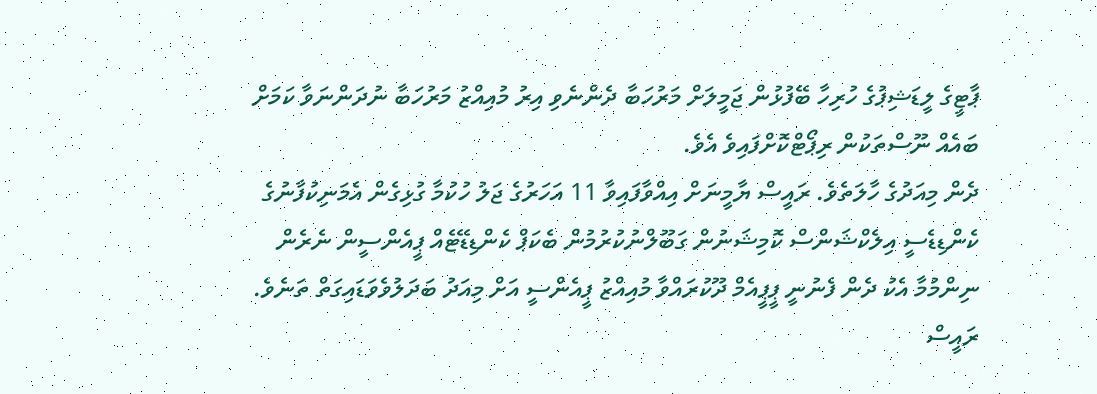ޕާޓީގެ ލީޑަޝިޕުގެ ހުރިހާ ބޭފުޅުން ޖަމީލަށް މަރުހަބާ ދެންނެވި އިރު މުއިއްޒު މަރުހަބާ ނުދަންނަވާ ކަމަށް ބައެއް ނޫސްތަކުން ރިޕޯޓްކޮށްފައިވެ އެވެ.
ދެން މިއަދުގެ ހާލަތެވެ. ރައީސް ޔާމީނަށް އިއްވާފައިވާ 11 އަހަރުގެ ޖަލު ހުކުމާ ގުޅިގެން އެމަނިކުފާނުގެ ކެންޑިޑެސީ އިލެކްޝަންސް ކޮމިޝަނުން ގަބޫލްނުކުރުމުން ބެކަޕް ކެންޑިޑޭޓެއް ޕީއެންސީން ނެރެން ނިންމުމާ އެކު ދެން ފެނުނީ ޕީޕީއެމް ދޫކުރައްވާ މުއިއްޒު ޕީއެންސީ އަށް މިއަދު ބަދަލުވެވަޑައިގަތް ތަނެވެ. ރައީސް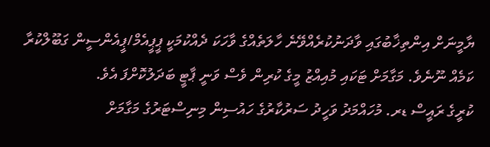ޔާމީނަށް އިންތިޚާބުގައި ވާދަނުކުރެއްވޭނެ ހާލަތެއްގެ ވާހަކަ ދެއްކުމަކީ ޕީޕީއެމް/ޕީއެންސީން ގަބޫލްކުރާ ކަމެއް ނޫނެވެ. މަގާމަށް ޓަކައި މުއިއްޒު މީގެ ކުރިން ވެސް ވަނީ ޕާޓީ ބަދަލުކޮށްފަ އެވެ.
ކުރީގެ ރައީސް ޑރ. މުހައްމަދު ވަހީދު ސަރުކާރުގެ ހައުސިން މިނިސްޓަރުގެ މަގާމަށް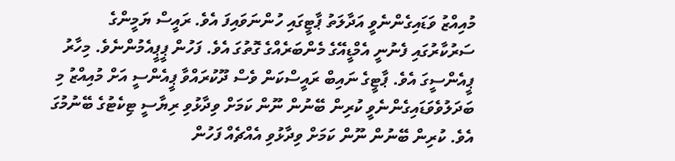މުއިއްޒު ވަޑައިގެންނެވީ އަދާލަތު ޕާޓީގައި ހުންނަވައިފަ އެވެ. ރައީސް ޔަމީންގެ ސަރުކާރުގައި ފެނުނީ އެމްޑީއޭގެ މެންބަރެއްގެ ގޮތުގަ އެވެ. ފަހުން ޕީޕީއެމުންނެވެ. މިހާރު ޕީއެންސީގަ އެވެ. ޕާޓީގެ ނައިބް ރައީސްކަން ވެސް ދޫކުރައްވާ ޕީއެންސީ އަށް މުއިއްޒު މި ބަދަލުވެވަޑައިގެންނެވީ ކުރިން ބޭނުން ނޫން ކަމަށް ވިދާޅުވި ރިޔާސީ ޓިކެޓުގެ ބޭނުމުގަ އެވެ. ކުރިން ބޭނުން ނޫން ކަމަށް ވިދާޅުވި އެއްޗެއް ފަހުން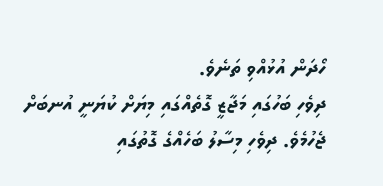ހޯދަން އުޅުއްވި ތަނެވެ.
ދިވެހި ބަހުގައި މަޖާޒީ ގޮތެއްގައި މިޔަށް ކުޔަނީ އުނބަށް ޖެހުމެވެ. ދިވެހި މިސާލު ބަހެއްގެ ގޮތުގައި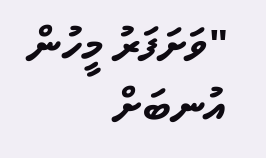"ވަށަފަރު މީހުން އުނބަށް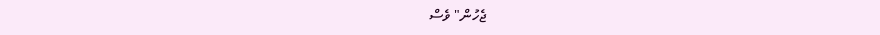ޖެހުން" ވެސް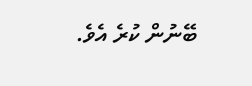ބޭނުން ކުރެ އެވެ.